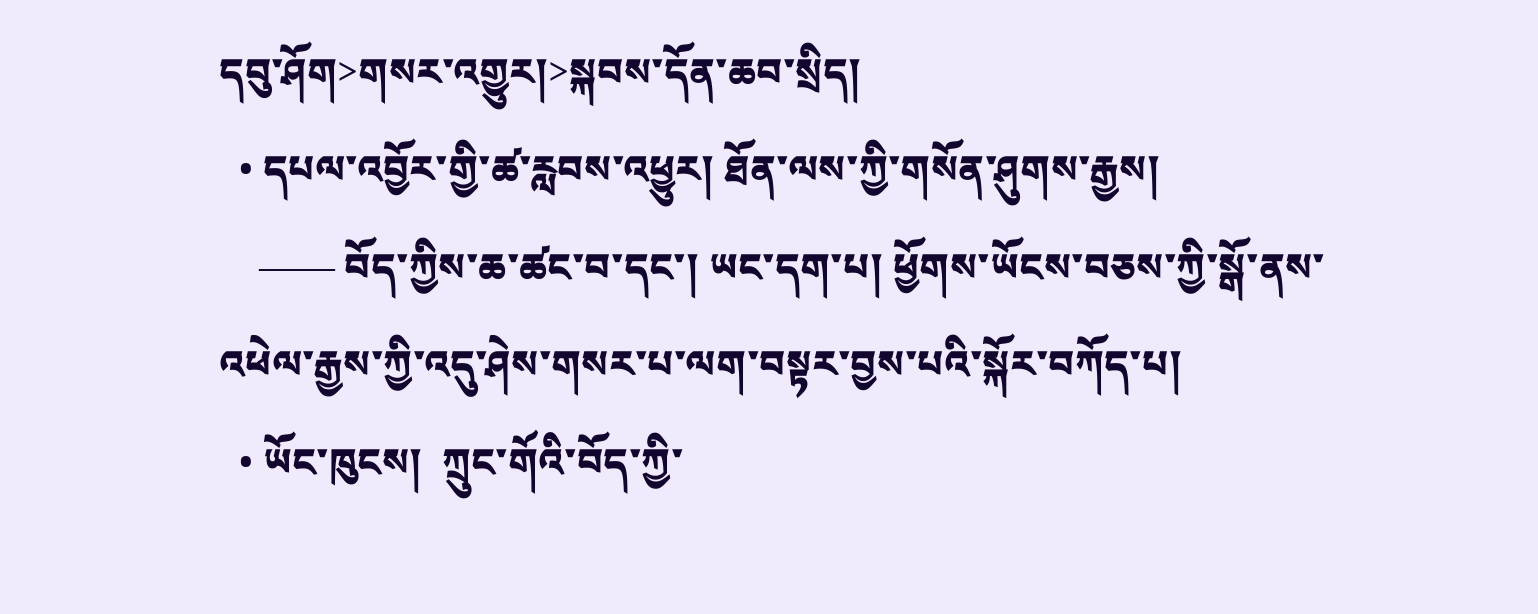དབུ་ཤོག>གསར་འགྱུར།>སྐབས་དོན་ཆབ་སྲིད།
  • དཔལ་འབྱོར་གྱི་ཚ་རླབས་འཕྱུར། ཐོན་ལས་ཀྱི་གསོན་ཤུགས་རྒྱས།
    —— བོད་ཀྱིས་ཆ་ཚང་བ་དང་། ཡང་དག་པ། ཕྱོགས་ཡོངས་བཅས་ཀྱི་སྒོ་ནས་འཕེལ་རྒྱས་ཀྱི་འདུ་ཤེས་གསར་པ་ལག་བསྟར་བྱས་པའི་སྐོར་བཀོད་པ།
  • ཡོང་ཁུངས།  ཀྲུང་གོའི་བོད་ཀྱི་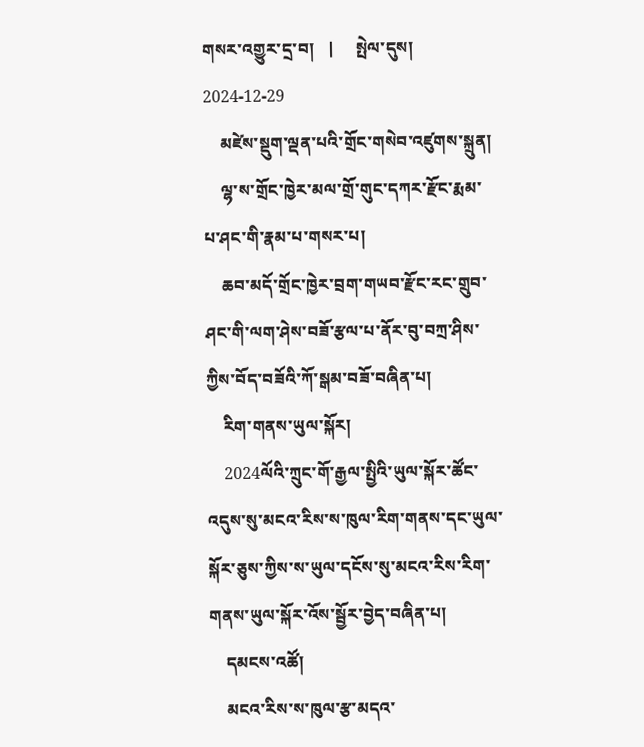གསར་འགྱུར་དྲ་བ།   |     སྤེལ་དུས།  2024-12-29
    མཛེས་སྡུག་ལྡན་པའི་གྲོང་གསེབ་འཛུགས་སྐྲུན།
    ལྷ་ས་གྲོང་ཁྱེར་མལ་གྲོ་གུང་དཀར་རྫོང་རྨམ་པ་ཤང་གི་རྣམ་པ་གསར་པ།
    ཆབ་མདོ་གྲོང་ཁྱེར་བྲག་གཡབ་རྫོང་རང་གྲུབ་ཤང་གི་ལག་ཤེས་བཟོ་རྩལ་པ་ནོར་བུ་བཀྲ་ཤིས་ཀྱིས་བོད་བཟོའི་ཀོ་སྒམ་བཟོ་བཞིན་པ།
    རིག་གནས་ཡུལ་སྐོར།
    2024ལོའི་ཀྲུང་གོ་རྒྱལ་སྤྱིའི་ཡུལ་སྐོར་ཚོང་འདུས་སུ་མངའ་རིས་ས་ཁུལ་རིག་གནས་དང་ཡུལ་སྐོར་ཅུས་ཀྱིས་ས་ཡུལ་དངོས་སུ་མངའ་རིས་རིག་གནས་ཡུལ་སྐོར་འོས་སྦྱོར་བྱེད་བཞིན་པ།
    དམངས་འཚོ།
    མངའ་རིས་ས་ཁུལ་རྩ་མདའ་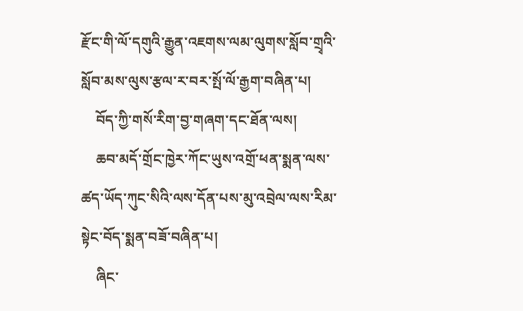རྫོང་གི་ལོ་དགུའི་རྒྱུན་འཇགས་ལམ་ལུགས་སློབ་གྲྭའི་སློབ་མས་ལུས་རྩལ་ར་བར་སྤོ་ལོ་རྒྱག་བཞིན་པ།
    བོད་ཀྱི་གསོ་རིག་བྱ་གཞག་དང་ཐོན་ལས།
    ཆབ་མདོ་གྲོང་ཁྱེར་ཀོང་ཡུས་འགྲོ་ཕན་སྨན་ལས་ཚད་ཡོད་ཀུང་སིའི་ལས་དོན་པས་མུ་འབྲེལ་ལས་རིམ་སྟེང་བོད་སྨན་བཟོ་བཞིན་པ།
    ཞིང་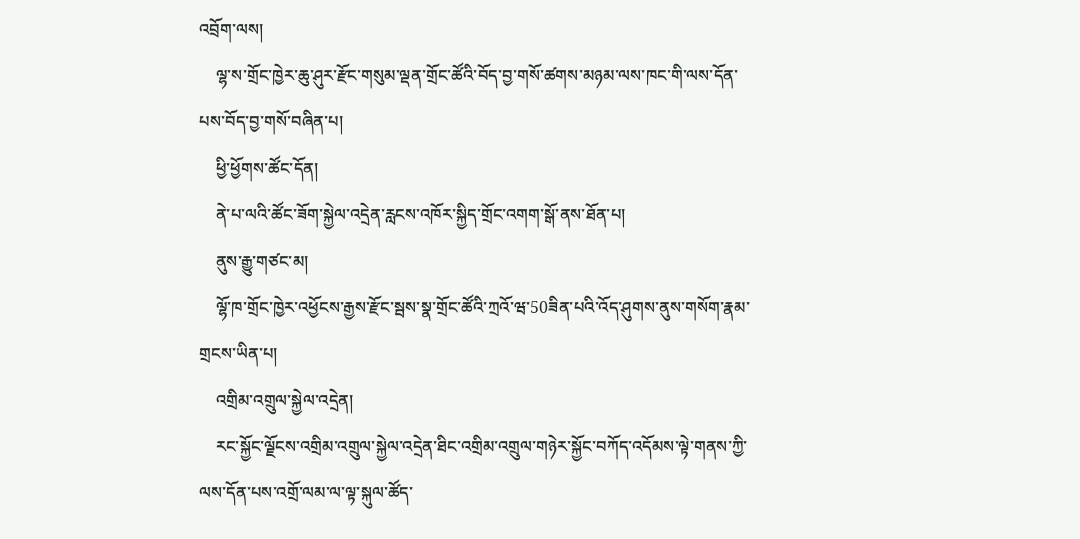འབྲོག་ལས།
    ལྷ་ས་གྲོང་ཁྱེར་ཆུ་ཤུར་རྫོང་གསུམ་ལྡན་གྲོང་ཚོའི་བོད་བྱ་གསོ་ཚགས་མཉམ་ལས་ཁང་གི་ལས་དོན་པས་བོད་བྱ་གསོ་བཞིན་པ།
    ཕྱི་ཕྱོགས་ཚོང་དོན།
    ནེ་པ་ལའི་ཚོང་ཟོག་སྐྱེལ་འདྲེན་རླངས་འཁོར་སྐྱིད་གྲོང་འགག་སྒོ་ནས་ཐོན་པ།
    ནུས་རྒྱུ་གཙང་མ།
    ལྷོ་ཁ་གྲོང་ཁྱེར་འཕྱོངས་རྒྱས་རྫོང་སྦས་སྣ་གྲོང་ཚོའི་ཀྲའོ་ཝ་50ཟིན་པའི་འོད་ཤུགས་ནུས་གསོག་རྣམ་གྲངས་ཡིན་པ།
    འགྲིམ་འགྲུལ་སྐྱེལ་འདྲེན།
    རང་སྐྱོང་ལྗོངས་འགྲིམ་འགྲུལ་སྐྱེལ་འདྲེན་ཐིང་འགྲིམ་འགྲུལ་གཉེར་སྐྱོང་བཀོད་འདོམས་ལྟེ་གནས་ཀྱི་ལས་དོན་པས་འགྲོ་ལམ་ལ་ལྟ་སྐུལ་ཚོད་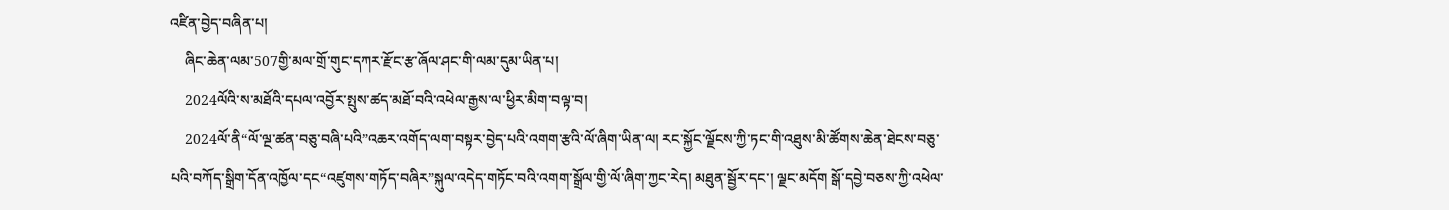འཛིན་བྱེད་བཞིན་པ།
    ཞིང་ཆེན་ལམ་507གྱི་མལ་གྲོ་གུང་དཀར་རྫོང་རྩ་ཞོལ་ཤང་གི་ལམ་དུམ་ཡིན་པ།
    2024ལོའི་ས་མཐོའི་དཔལ་འབྱོར་སྤུས་ཚད་མཐོ་བའི་འཕེལ་རྒྱས་ལ་ཕྱིར་མིག་བལྟ་བ།
    2024ལོ་ནི“ལོ་ལྔ་ཚན་བཅུ་བཞི་པའི”འཆར་འགོད་ལག་བསྟར་བྱེད་པའི་འགག་རྩའི་ལོ་ཞིག་ཡིན་ལ། རང་སྐྱོང་ལྗོངས་ཀྱི་ཏང་གི་འཐུས་མི་ཚོགས་ཆེན་ཐེངས་བཅུ་པའི་བཀོད་སྒྲིག་དོན་འཁྱོལ་དང“འཛུགས་གཏོད་བཞིར”སྐུལ་འདེད་གཏོང་བའི་འགག་སྒྲོལ་གྱི་ལོ་ཞིག་ཀྱང་རེད། མཐུན་སྦྱོར་དང་། ལྗང་མདོག སྒོ་དབྱེ་བཅས་ཀྱི་འཕེལ་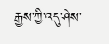རྒྱས་ཀྱི་འདུ་ཤེས་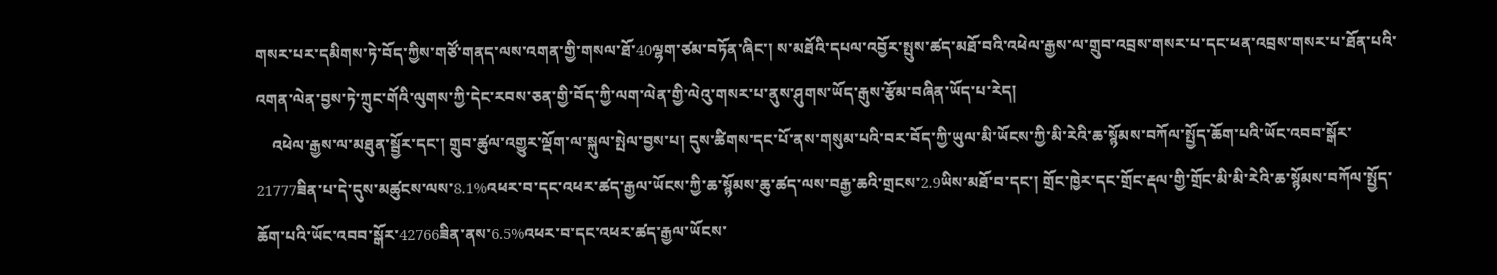གསར་པར་དམིགས་ཏེ་བོད་ཀྱིས་གཙོ་གནད་ལས་འགན་གྱི་གསལ་ཐོ་40ལྷག་ཙམ་བཏོན་ཞིང་། ས་མཐོའི་དཔལ་འབྱོར་སྤུས་ཚད་མཐོ་བའི་འཕེལ་རྒྱས་ལ་གྲུབ་འབྲས་གསར་པ་དང་ཕན་འབྲས་གསར་པ་ཐོན་པའི་འགན་ལེན་བྱས་ཏེ་ཀྲུང་གོའི་ལུགས་ཀྱི་དེང་རབས་ཅན་གྱི་བོད་ཀྱི་ལག་ལེན་གྱི་ལེའུ་གསར་པ་ནུས་ཤུགས་ཡོད་རྒུས་རྩོམ་བཞིན་ཡོད་པ་རེད།
    འཕེལ་རྒྱས་ལ་མཐུན་སྦྱོར་དང་། གྲུབ་ཚུལ་འགྱུར་ལྡོག་ལ་སྐུལ་སྤེལ་བྱས་པ། དུས་ཚིགས་དང་པོ་ནས་གསུམ་པའི་བར་བོད་ཀྱི་ཡུལ་མི་ཡོངས་ཀྱི་མི་རེའི་ཆ་སྙོམས་བཀོལ་སྤྱོད་ཆོག་པའི་ཡོང་འབབ་སྒོར་21777ཟིན་པ་དེ་དུས་མཚུངས་ལས་8.1%འཕར་བ་དང་འཕར་ཚད་རྒྱལ་ཡོངས་ཀྱི་ཆ་སྙོམས་ཆུ་ཚད་ལས་བརྒྱ་ཆའི་གྲངས་2.9ཡིས་མཐོ་བ་དང་། གྲོང་ཁྱེར་དང་གྲོང་རྡལ་གྱི་གྲོང་མི་མི་རེའི་ཆ་སྙོམས་བཀོལ་སྤྱོད་ཆོག་པའི་ཡོང་འབབ་སྒོར་42766ཟིན་ནས་6.5%འཕར་བ་དང་འཕར་ཚད་རྒྱལ་ཡོངས་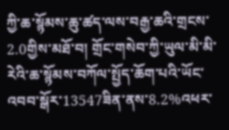ཀྱི་ཆ་སྙོམས་ཆུ་ཚད་ལས་བརྒྱ་ཆའི་གྲངས་2.0གྱིས་མཐོ་བ། གྲོང་གསེབ་ཀྱི་ཡུལ་མི་མི་རེའི་ཆ་སྙོམས་བཀོལ་སྤྱོད་ཆོག་པའི་ཡོང་འབབ་སྒོར་13547ཟིན་ནས་8.2%འཕར་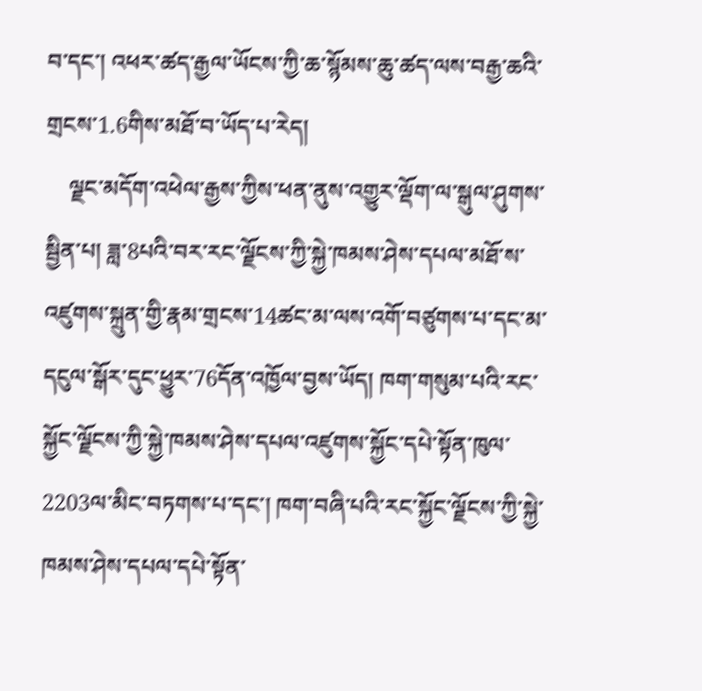བ་དང་། འཕར་ཚད་རྒྱལ་ཡོངས་ཀྱི་ཆ་སྙོམས་ཆུ་ཚད་ལས་བརྒྱ་ཆའི་གྲངས་1.6གིས་མཐོ་བ་ཡོད་པ་རེད།
    ལྗང་མདོག་འཕེལ་རྒྱས་ཀྱིས་ཕན་ནུས་འགྱུར་ལྡོག་ལ་སྒུལ་ཤུགས་སྦྱིན་པ། ཟླ་8པའི་བར་རང་ལྗོངས་ཀྱི་སྐྱེ་ཁམས་ཤེས་དཔལ་མཐོ་ས་འཛུགས་སྐྲུན་གྱི་རྣམ་གྲངས་14ཚང་མ་ལས་འགོ་བཙུགས་པ་དང་མ་དངུལ་སྒོར་དུང་ཕྱུར་76དོན་འཁྱོལ་བྱས་ཡོད། ཁག་གསུམ་པའི་རང་སྐྱོང་ལྗོངས་ཀྱི་སྐྱེ་ཁམས་ཤེས་དཔལ་འཛུགས་སྐྱོང་དཔེ་སྟོན་ཁུལ་2203ལ་མིང་བཏགས་པ་དང་། ཁག་བཞི་པའི་རང་སྐྱོང་ལྗོངས་ཀྱི་སྐྱེ་ཁམས་ཤེས་དཔལ་དཔེ་སྟོན་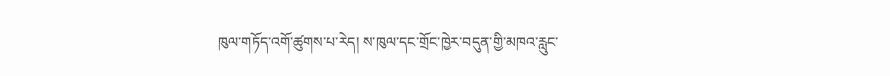ཁུལ་གཏོད་འགོ་ཚུགས་པ་རེད། ས་ཁུལ་དང་གྲོང་ཁྱེར་བདུན་གྱི་མཁའ་རླུང་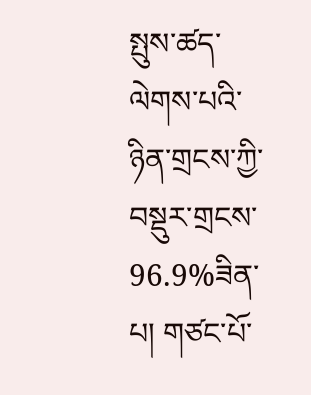སྤུས་ཚད་ལེགས་པའི་ཉིན་གྲངས་ཀྱི་བསྡུར་གྲངས་96.9%ཟིན་པ། གཙང་པོ་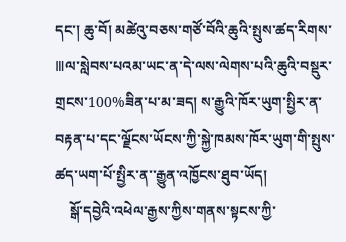དང་། ཆུ་བོ། མཚེའུ་བཅས་གཙོ་བོའི་ཆུའི་སྤུས་ཚད་རིགས་Ⅲལ་སླེབས་པའམ་ཡང་ན་དེ་ལས་ལེགས་པའི་ཆུའི་བསྡུར་གྲངས་100%ཟིན་པ་མ་ཟད། ས་རྒྱུའི་ཁོར་ཡུག་སྤྱིར་ན་བརྟན་པ་དང་ལྗོངས་ཡོངས་ཀྱི་སྐྱེ་ཁམས་ཁོར་ཡུག་གི་སྤུས་ཚད་ཡག་པོ་སྤྱིར་ན་་རྒྱུན་འཁྱོངས་ཐུབ་ཡོད།
    སྒོ་དབྱེའི་འཕེལ་རྒྱས་ཀྱིས་གནས་སྟངས་ཀྱི་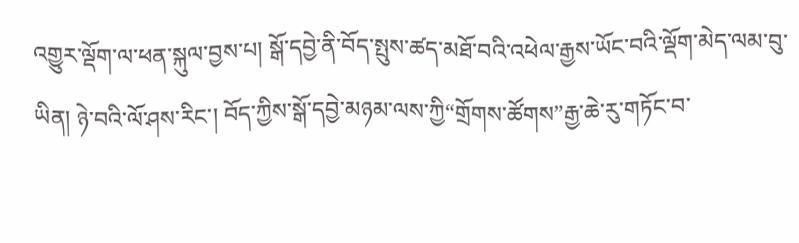འགྱུར་ལྡོག་ལ་ཕན་སྐུལ་བྱས་པ། སྒོ་དབྱེ་ནི་བོད་སྤུས་ཚད་མཐོ་བའི་འཕེལ་རྒྱས་ཡོང་བའི་ལྡོག་མེད་ལམ་བུ་ཡིན། ཉེ་བའི་ལོ་ཤས་རིང་། བོད་ཀྱིས་སྒོ་དབྱེ་མཉམ་ལས་ཀྱི“གྲོགས་ཚོགས”རྒྱ་ཆེ་རུ་གཏོང་བ་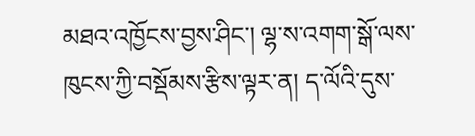མཐའ་འཁྱོངས་བྱས་ཤིང་། ལྷ་ས་འགག་སྒོ་ལས་ཁུངས་ཀྱི་བསྡོམས་རྩིས་ལྟར་ན། ད་ལོའི་དུས་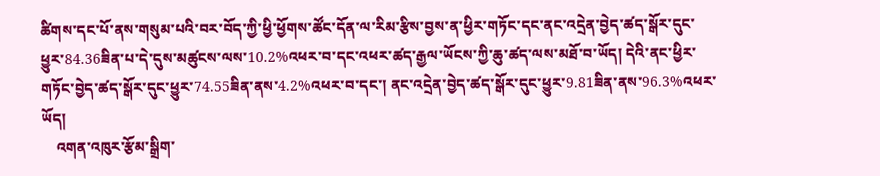ཚིགས་དང་པོ་ནས་གསུམ་པའི་བར་བོད་ཀྱི་ཕྱི་ཕྱོགས་ཚོང་དོན་ལ་རིམ་རྩིས་བྱས་ན་ཕྱིར་གཏོང་དང་ནང་འདྲེན་བྱེད་ཚད་སྒོར་དུང་ཕྱུར་84.36ཟིན་པ་དེ་དུས་མཚུངས་ལས་10.2%འཕར་བ་དང་འཕར་ཚད་རྒྱལ་ཡོངས་ཀྱི་ཆུ་ཚད་ལས་མཐོ་བ་ཡོད། དེའི་ནང་ཕྱིར་གཏོང་བྱེད་ཚད་སྒོར་དུང་ཕྱུར་74.55ཟིན་ནས་4.2%འཕར་བ་དང་། ནང་འདྲེན་བྱེད་ཚད་སྒོར་དུང་ཕྱུར་9.81ཟིན་ནས་96.3%འཕར་ཡོད།
    འགན་འཁུར་རྩོམ་སྒྲིག་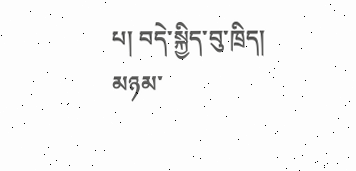པ། བདེ་སྐྱིད་བུ་ཁྲིད།
མཉམ་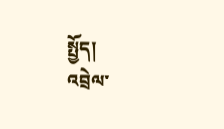སྤྱོད།
འབྲེལ་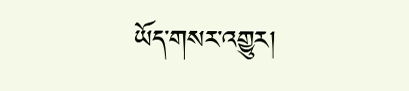ཡོད་གསར་འགྱུར།